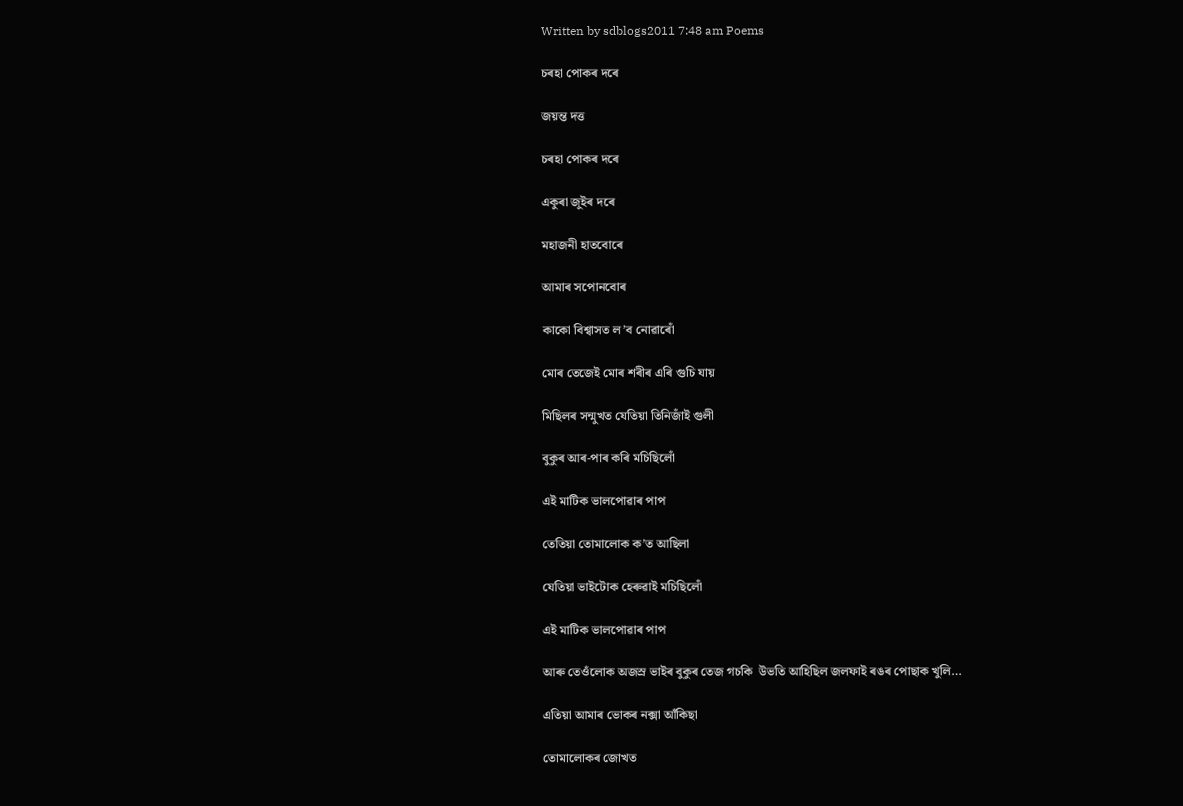Written by sdblogs2011 7:48 am Poems

চৰহা পোকৰ দৰে

জয়ন্ত দত্ত

চৰহা পোকৰ দৰে

একুৰা জুইৰ দৰে

মহাজনী হাতবোৰে

আমাৰ সপোনবোৰ

কাকো বিশ্বাসত ল’ব নোৱাৰোঁ

মোৰ তেজেই মোৰ শৰীৰ এৰি গুচি যায়

মিছিলৰ সন্মুখত যেতিয়া তিনিজাঁই গুলী

বুকুৰ আৰ-পাৰ কৰি মচিছিলোঁ

এই মাটিক ভালপোৱাৰ পাপ

তেতিয়া তোমালোক ক’ত আছিলা

যেতিয়া ভাইটোক হেৰুৱাই মচিছিলোঁ

এই মাটিক ভালপোৱাৰ পাপ

আৰু তেওঁলোক অজস্ৰ ভাইৰ বুকুৰ তেজ গচকি  উভতি আহিছিল জলফাই ৰঙৰ পোছাক খুলি…

এতিয়া আমাৰ ভোকৰ নক্সা আঁকিছা

তোমালোকৰ জোখত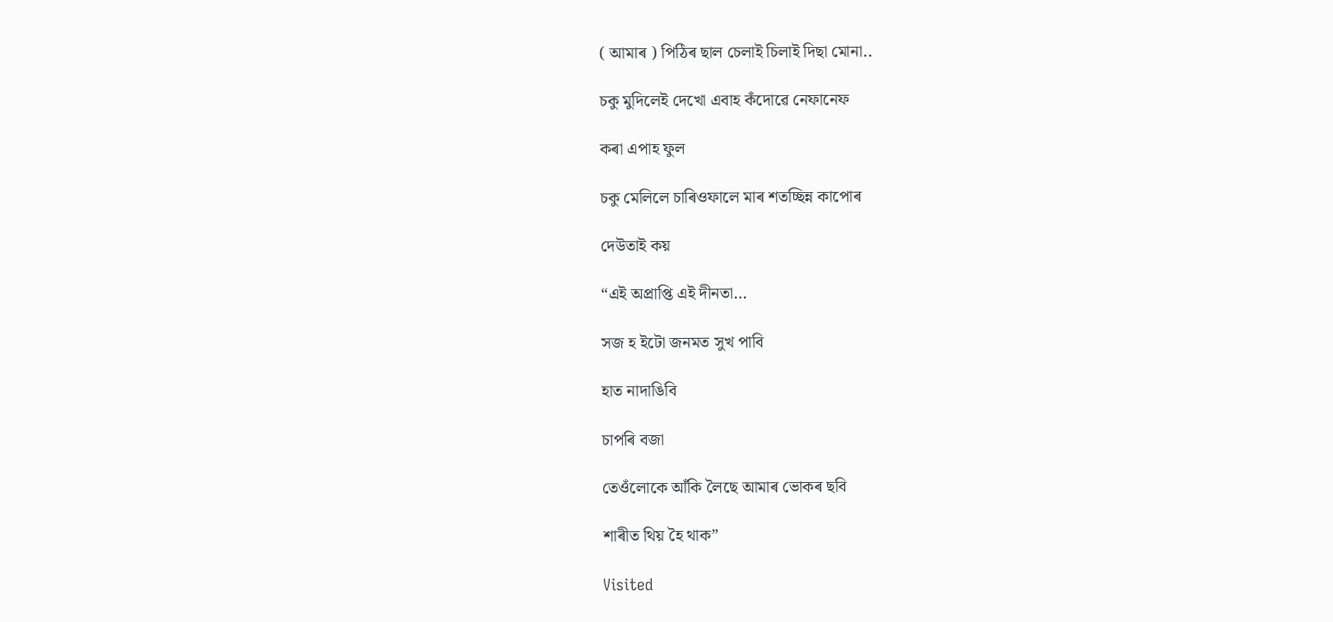( আমাৰ ) পিঠিৰ ছাল চেলাই চিলাই দিছা মোনা..

চকু মুদিলেই দেখো এবাহ কঁদোৱে নেফানেফ

কৰা এপাহ ফুল

চকু মেলিলে চাৰিওফালে মাৰ শতচ্ছিন্ন কাপোৰ

দেউতাই কয়

“এই অপ্ৰাপ্তি এই দীনতা…

সজ হ ইটো জনমত সুখ পাবি

হাত নাদাঙিবি

চাপৰি বজা

তেওঁলোকে আঁকি লৈছে আমাৰ ভোকৰ ছবি

শাৰীত থিয় হৈ থাক”

Visited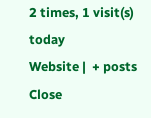2 times, 1 visit(s) today
Website |  + posts
Close